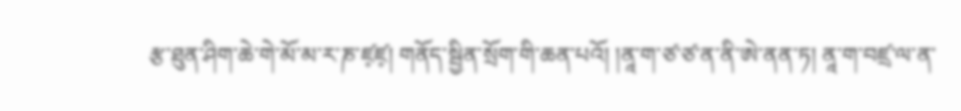རྩ་ཐུན་ཤིག་ཆེ་གེ་མོ་མ་ར་ཎ་ཛ༷ཛ༷། གནོད་སྦྱིན་སྲོག་གི་ཆན་པའོ། །ནཱ་ག་ཙ་ཙ་ན་ནི་ཨེ་ནན་ཏ། ནཱ་ག་བཛྲ་ལ་ན་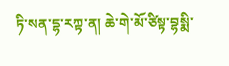ཏི་སན་དྷ་རཀྟ་ན། ཆེ་གེ་མོ་ཙིསྟ་བྷསྨི་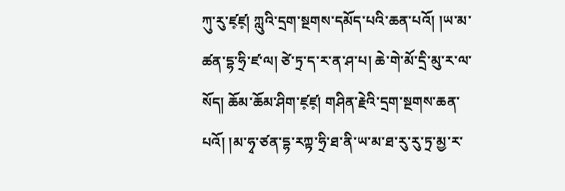ཀུ་རུ་ཛ༷ཛ༷། ཀླུའི་དྲག་སྔགས་དམོད་པའི་ཆན་པའོ། །ཡ་མ་ཚན་དྷ་ཧྲི་ཛ་ལ། ཙེ་ཏྲ་ད་ར་ན་ཤ་པ། ཆེ་གེ་མོ་དྲི་མུ་ར་ལ་སོད། ཆོམ་ཆོམ་ཤིག་ཛ༷ཛ༷། གཤིན་རྗེའི་དྲག་སྔགས་ཆན་པའོ། །མ་ཧྭ་ཙན་དྷ་རཀྟ་ཧྲི་ཐ་ནི་ཡ་མ་ཐ་རུ་རུ་ཏྲ་མྱ་ར་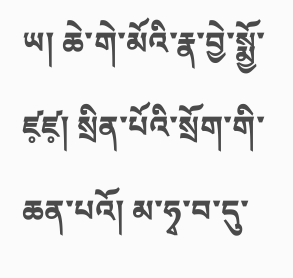ཡ། ཆེ་གེ་མོའི་རྣ་བྱེ་སྨྱོ་ཛ༷ཛ༷། སྲིན་པོའི་སྲོག་གི་ཆན་པའོ། མ་ཧྭ་བ་དུ་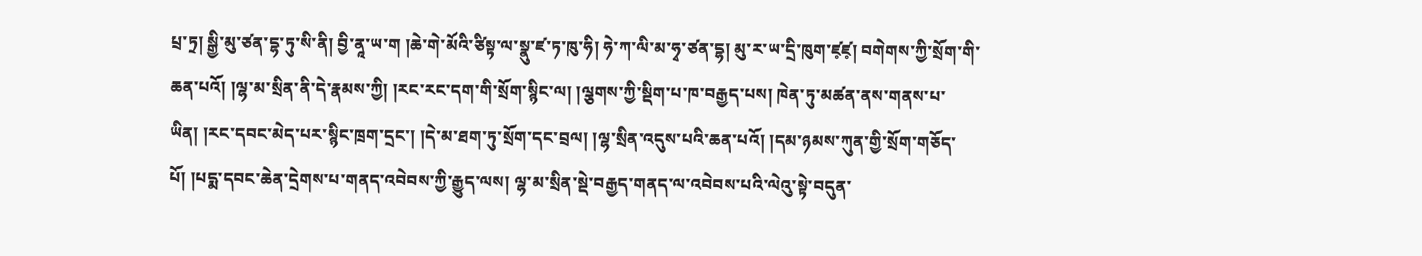པྲ་ཏྲ། སྒྱི་མུ་ཙན་དྷ་ཏུ་སི་ནི། བྱི་ནཱ་ཡ་ག །ཆེ་གེ་མོའི་ཙིསྟ་ལ་སྣུ་ཛ་ཏ་ཁུ་ཧི། ཧེ་ཀ་ལི་མ་ཧྭ་ཙན་དྷ། མུ་ར་ཡ་དྲི་ཁུག་ཛ༷ཛ༷། བགེགས་ཀྱི་སྲོག་གི་ཆན་པའོ། །ལྷ་མ་སྲིན་ནི་དེ་རྣམས་ཀྱི། །རང་རང་དག་གི་སྲོག་སྙིང་ལ། །ལྕགས་ཀྱི་སྡིག་པ་ཁ་བརྒྱད་པས། ཁེན་ཏུ་མཚན་ནས་གནས་པ་ཡིན། །རང་དབང་མེད་པར་སྙིང་ཁྲག་དྲང་། །དེ་མ་ཐག་ཏུ་སྲོག་དང་བྲལ། །ལྷ་སྲིན་འདུས་པའི་ཆན་པའོ། །དམ་ཉམས་ཀུན་གྱི་སྲོག་གཅོད་པོ། །པདྨ་དབང་ཆེན་དྲེགས་པ་གནད་འབེབས་ཀྱི་རྒྱུད་ལས། ལྷ་མ་སྲིན་སྡེ་བརྒྱད་གནད་ལ་འབེབས་པའི་ལེའུ་སྟེ་བདུན་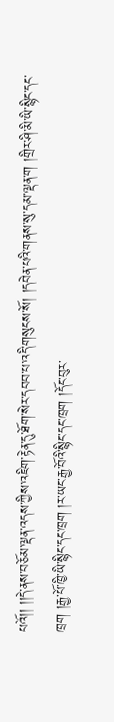པའོ།། །།དེ་ནས་བཅོམ་ལྡན་འདས་ཀྱིས་འཇིག་རྟེན་དུ་ཐོག་སེར་དབབ་པ་འདི་གསུངས་སོ། །དབེན་པའི་གནས་སུ་དམ་ལྡན་ག །གྲིར་ཤི་མི་ཡི་སྙིང་དང་ཁྲག །རྒྱ་པོ་ཁྱི་ཡི་སྙིང་དང་ཁྲག །ར་ཡང་རྒྱ་བོའི་སྙིང་དང་ཁྲག །དོང་བུར་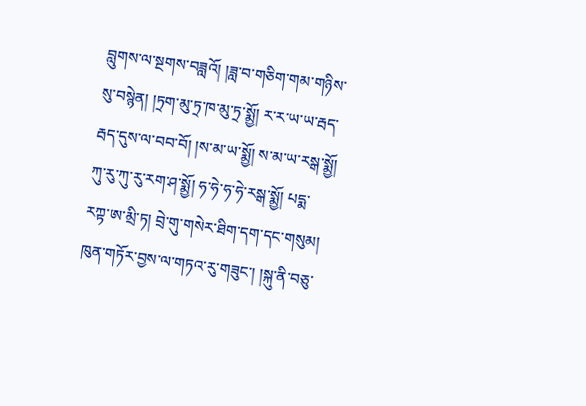བླུགས་ལ་སྔགས་བཟླའོ། །ཟླ་བ་གཅིག་གམ་གཉིས་སུ་བསྙེན། །ཏྲག་མུ་ཏྲ་ཁ་མུ་ཏྲ་སྨྱོ། ར་ར་ཡ་ཡ་རྦད་རྦད་དུས་ལ་བབ་བོ། །ས་མ་ཡ་སྨྱོ། ས་མ་ཡ་རསྒ་སྨྱོ། ཀུ་རུ་ཀུ་རུ་རག་ཤ་སྨྱོ། ཧ་ཧེ་ཧ་ཧེ་རསྒ་སྨྱོ། པདྨ་རཀྟ་ཨ་མྲི་ཏ། བྲེ་གུ་གསེར་ཐིག་དག་དང་གསུམ། ཁུན་གཏོར་བྱས་ལ་གཏའ་རུ་གཟུང་། །སྐུ་ནི་བཅུ་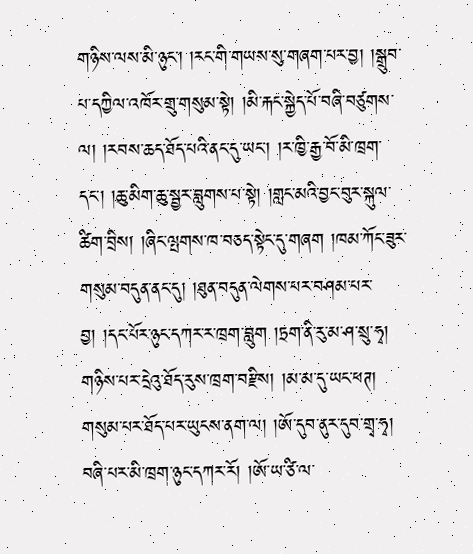གཉིས་ལས་མི་ཉུང་། །རང་གི་གཡས་སུ་གཞག་པར་བྱ། །སྒྲུབ་པ་དཀྱིལ་འཁོར་གྲུ་གསུམ་སྟེ། །མི་རྐང་སྐྱེད་པོ་བཞི་བཙུགས་ལ། །རབས་ཆད་ཐོད་པའི་ནང་དུ་ཡང་། །ར་ཁྱི་རྒྱ་བོ་མི་ཁྲག་དང་། །ཆུ་མིག་ཆུ་སྦྱར་བླུགས་པ་སྟེ། །གླང་མའི་བྱང་བུར་སྐུལ་ཚིག་བྲིས། །ཞིང་ལྤགས་ཁ་བཅད་སྟེང་དུ་གཞག །ཁམ་ཀོང་ཟུར་གསུམ་བདུན་ནང་དུ། །ཐུན་བདུན་ལེགས་པར་བཤམ་པར་བྱ། །དང་པོར་ཉུང་དཀར་ར་ཁྲག་བླུག །ཏྲག་ནི་རུ་མ་ཤ་སྲུ་ཧྭ། གཉིས་པར་དྲེའུ་ཐོད་རུས་ཁྲག་བརྫིས། །མ་མ་དུ་ཡང་ཕཊ། གསུམ་པར་ཐོད་པར་ཡུངས་ནག་ལ། །ཨོ་དུབ་ནུར་དུབ་གྲྭ་ཧྭ། བཞི་པར་མི་ཁྲག་ཉུང་དཀར་རོ། །ཨོ་ཡ་ཙི་ལ་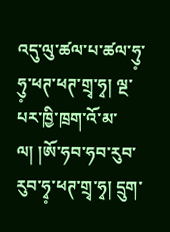འདུ་ལུ་ཚལ་པ་ཚལ་ཧུ༷་ཧུ༷་ཕཊ་ཕཊ་གྲྭ་ཧྭ། ལྔ་པར་ཁྱི་ཁྲག་འོ་མ་ལ། །ཨོ་ཧབ་ཧབ་རུབ་རུབ་ཧྭ༷་ཕཊ་གྲྭ་ཧྭ། དྲུག་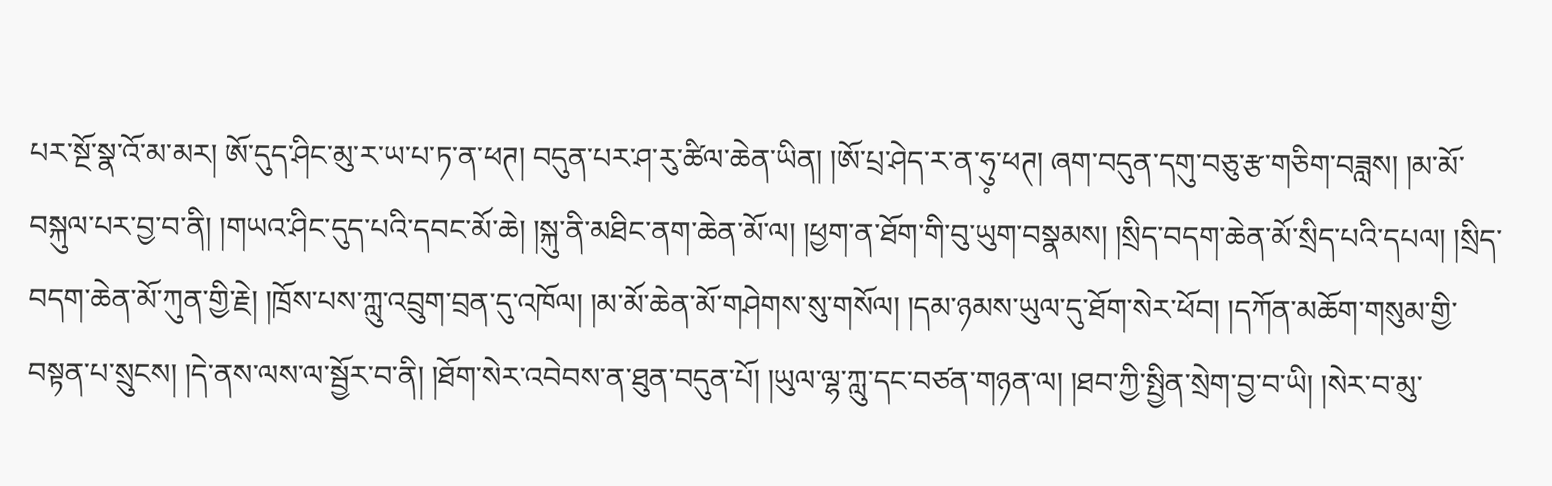པར་སྔོ་སྣ་འོ་མ་མར། ཨོ་དུད་ཤིང་མུ་ར་ཡ་པ་ཏ་ན་ཕཊ། བདུན་པར་ཤ་རུ་ཚིལ་ཆེན་ཡིན། །ཨོ་པྲ་ཤེད་ར་ན་ཧུ༷་ཕཊ། ཞག་བདུན་དགུ་བཅུ་རྩ་གཅིག་བཟླས། །མ་མོ་བསྐུལ་པར་བྱ་བ་ནི། །གཡའ་ཤིང་དུད་པའི་དབང་མོ་ཆེ། །སྐུ་ནི་མཐིང་ནག་ཆེན་མོ་ལ། །ཕྱག་ན་ཐོག་གི་བུ་ཡུག་བསྣམས། །སྲིད་བདག་ཆེན་མོ་སྲིད་པའི་དཔལ། །སྲིད་བདག་ཆེན་མོ་ཀུན་གྱི་རྗེ། །ཁྲོས་པས་ཀླུ་འབྲུག་བྲན་དུ་འཁོལ། །མ་མོ་ཆེན་མོ་གཤེགས་སུ་གསོལ། །དམ་ཉམས་ཡུལ་དུ་ཐོག་སེར་ཕོབ། །དཀོན་མཆོག་གསུམ་གྱི་བསྟན་པ་སྲུངས། །དེ་ནས་ལས་ལ་སྦྱོར་བ་ནི། །ཐོག་སེར་འབེབས་ན་ཐུན་བདུན་པོ། །ཡུལ་ལྷ་ཀླུ་དང་བཙན་གཉན་ལ། །ཐབ་ཀྱི་སྤྱིན་སྲེག་བྱ་བ་ཡི། །སེར་བ་མུ་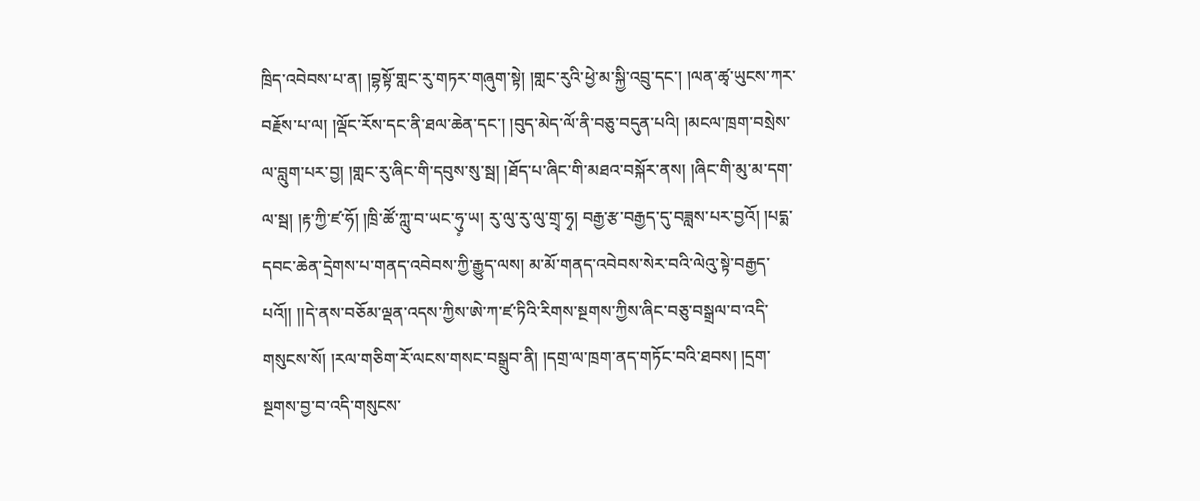ཁྲིད་འབེབས་པ་ན། །བྷསྟོ་གླང་རུ་གཏར་གཞུག་སྟེ། །གླང་རུའི་ཕྱེ་མ་སྐྱི་འབྲུ་དང་། །ལན་ཚྭ་ཡུངས་ཀར་བརྗོས་པ་ལ། །ལྡོང་རོས་དང་ནི་ཐལ་ཆེན་དང་། །བུད་མེད་ལོ་ནི་བཅུ་བདུན་པའི། །མངལ་ཁྲག་བསྲེས་ལ་བླུག་པར་བྱ། །གླང་རུ་ཞིང་གི་དབུས་སུ་སྦ། །ཐོད་པ་ཞིང་གི་མཐའ་བསྐོར་ནས། །ཞིང་གི་མུ་མ་དག་ལ་སྦ། །རྟ་ཀྱི་ཛ་ཧོ། །ཁྲི་ཚོ་ཀླུ་བ་ཡང་ཧུ༷་ཡ། རུ་ལུ་རུ་ལུ་གྲྭ་ཧྭ། བརྒྱ་རྩ་བརྒྱད་དུ་བཟླས་པར་བྱའོ། །པདྨ་དབང་ཆེན་དྲེགས་པ་གནད་འབེབས་ཀྱི་རྒྱུད་ལས། མ་མོ་གནད་འབེབས་སེར་བའི་ལེའུ་སྟེ་བརྒྱད་པའོ།། །།དེ་ནས་བཅོམ་ལྡན་འདས་ཀྱིས་ཨེ་ཀ་ཛ་ཏིའི་རིགས་སྔགས་ཀྱིས་ཞིང་བཅུ་བསྒྲལ་བ་འདི་གསུངས་སོ། །རལ་གཅིག་རོ་ལངས་གསང་བསྒྲུབ་ནི། །དགྲ་ལ་ཁྲག་ནད་གཏོང་བའི་ཐབས། །དྲག་སྔགས་བྱ་བ་འདི་གསུངས་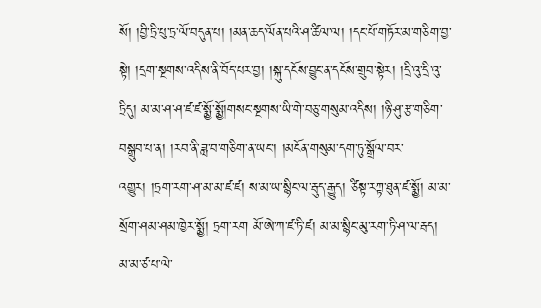སོ། །བྱི་ཏྲི་པུ་ཏྲ་ལོ་བདུན་པ། །མན་ཆད་ལོན་པའི་ཤ་ཚིལ་ལ། །དང་པོ་གཏོར་མ་གཅིག་བྱ་སྟེ། །དྲག་སྔགས་འདིས་ནི་བོད་པར་བྱ། །སྐུ་དངོས་བྱུང་ན་དངོས་གྲུབ་སྟེར། །དྲི་འུ་དྲི་འུ་ཏྲིདུ། མ་མ་ཤ་ཤ་ཛ་ཛ་སྨྱོ་སྨྱོ།གསང་སྔགས་ཡི་གེ་བཅུ་གསུམ་འདིས། །ཉི་ཤུ་རྩ་གཅིག་བསྒྲུབ་པ་ན། །རབ་ནི་ཟླ་བ་གཅིག་ན་ཡང་། །མངོན་གསུམ་དག་ཏུ་སྒྲོལ་བར་འགྱུར། །ཏྲག་རག་ཤ་མ་མ་ཛ་ཛ། ས་མ་ཡ་སྙིང་ལ་རྦུད་རྒྱུད། ཙིསྟ་རཀྟ་ཐུན་ཛ་སྨྱོ། མ་མ་སྲོག་ཤམ་ཤམ་ཁྱེར་སྨྱོ། ཏྲག་རག མོ་ཨེ་ཀ་ཛ་ཏི་ཛ། མ་མ་སྙིང་མུ་རག་ཏི་ཤ་ལ་རྦད། མ་མ་ཙ་པ་ལེ་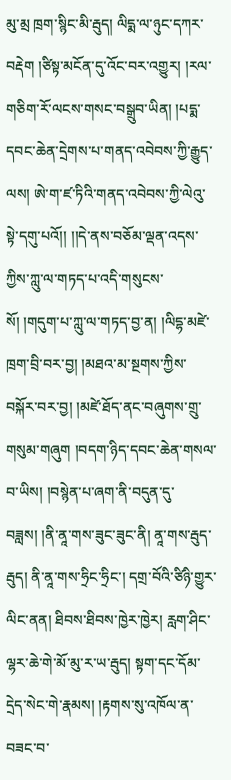མུ་མྲ ཁྲག་སྙིང་མི་རྦུད། ལིདྨ་ལ་ཉུང་དཀར་བརྡེག །ཙིསྟ་མངོན་དུ་འོང་བར་འགྱུར། །རལ་གཅིག་རོ་ལངས་གསང་བསྒྲུབ་ཡིན། །པདྨ་དབང་ཆེན་དྲེགས་པ་གནད་འབེབས་ཀྱི་རྒྱུད་ལས། ཨེ་ག་ཛ་ཏིའི་གནད་འབེབས་ཀྱི་ལེའུ་སྟེ་དགུ་པའོ།། །།དེ་ནས་བཅོམ་ལྡན་འདས་ཀྱིས་ཀླུ་ལ་གཏད་པ་འདི་གསུངས་སོ། །གདུག་པ་ཀླུ་ལ་གཏད་བྱ་ན། །ལིདྷ་མཛེ་ཁྲག་བྲི་བར་བྱ། །མཐའ་མ་སྔགས་ཀྱིས་བསྐོར་བར་བྱ། །མཛེ་ཐོད་ནང་བཞུགས་གྲུ་གསུམ་གཞུག །བདག་ཉིད་དབང་ཆེན་གསལ་བ་ཡིས། །བསྙེན་པ་ཞག་ནི་བདུན་དུ་བཟླས། །ནི་ནཱ་གས་ཟུང་ཟུང་ནི། ནཱ་གས་རྦུད་རྦུད། ནི་ནཱ་གས་ཧྲིང་ཧྲིང་། དགྲ་བོའི་ཙིཉི་གྱུར་ལིང་ནན། ཐིབས་ཐིབས་ཁྱེར་ཁྱེར། རླག་ཤིང་ལྷར་ཆེ་གེ་མོ་མུ་ར་ཡ་རྦུད། སྟག་དང་དོམ་དྲེད་སེང་གེ་རྣམས། །རྟགས་སུ་འཁོལ་ན་བཟང་བ་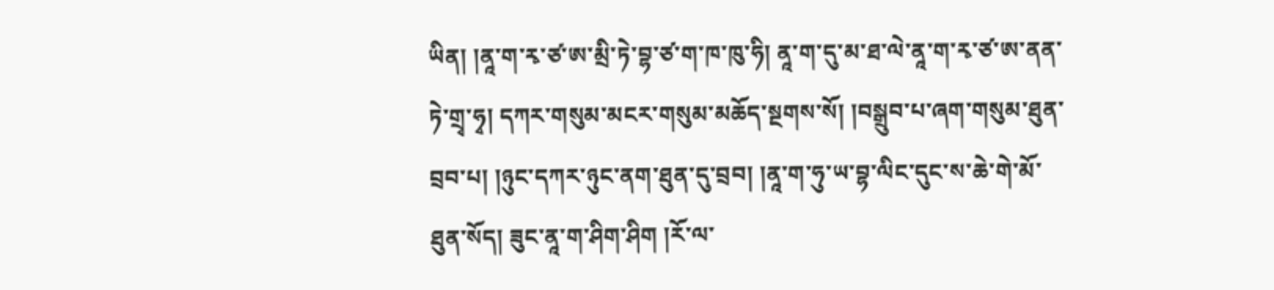ཡིན། །ནཱ་ག་རྭ་ཙ་ཨ་མྲི་ཏེ་བྷ་ཙ་ག་ཁ་ཁུ་ཧི། ནཱ་ག་དུ་མ་ཐ་ལེ་ནཱ་ག་རྭ་ཙ་ཨ་ནན་ཏེ་གྲྭ་ཧྭ། དཀར་གསུམ་མངར་གསུམ་མཆོད་སྔགས་སོ། །བསྒྲུབ་པ་ཞག་གསུམ་ཐུན་བྲབ་པ། །ཉུང་དཀར་ཉུང་ནག་ཐུན་དུ་བྲབ། །ནཱ་ག་ཧུ་ཡ་བྷ་ལིང་དུང་ས་ཆེ་གེ་མོ་ཐུན་སོད། ཟུང་ནཱ་ག་ཤིག་ཤིག །རོ་ལ་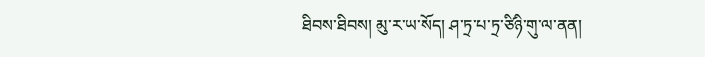ཐིབས་ཐིབས། མུ་ར་ཡ་སོད། ཤ་ཏྲ་པ་ཏྲ་ཙིཉི་གུ་ལ་ནན།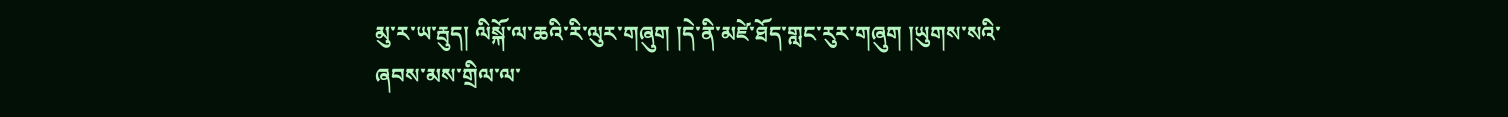མུ་ར་ཡ་རྦུད། ལིསྐོ་ལ་ཆའི་རི་ལུར་གཞུག །དེ་ནི་མཛེ་ཐོད་གླང་རུར་གཞུག །ཡུགས་སའི་ཞབས་མས་གྲིལ་ལ་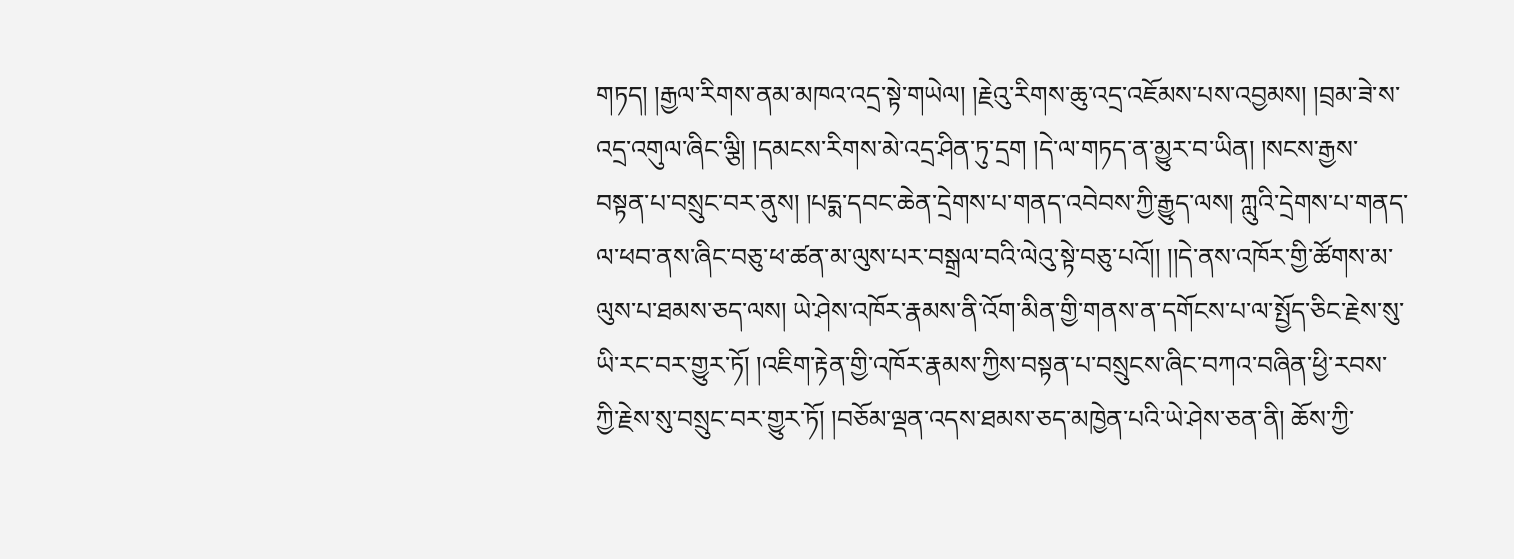གཏད། །རྒྱལ་རིགས་ནམ་མཁའ་འདྲ་སྟེ་གཡེལ། །རྗེའུ་རིགས་ཆུ་འདྲ་འཇོམས་པས་འབྱམས། །བྲམ་ཟེ་ས་འདྲ་འགུལ་ཞིང་ལྕི། །དམངས་རིགས་མེ་འདྲ་ཤིན་ཏུ་དྲག །དེ་ལ་གཏད་ན་མྱུར་བ་ཡིན། །སངས་རྒྱས་བསྟན་པ་བསྲུང་བར་ནུས། །པདྨ་དབང་ཆེན་དྲེགས་པ་གནད་འབེབས་ཀྱི་རྒྱུད་ལས། ཀླུའི་དྲེགས་པ་གནད་ལ་ཕབ་ནས་ཞིང་བཅུ་ཕ་ཚན་མ་ལུས་པར་བསྒྲལ་བའི་ལེའུ་སྟེ་བཅུ་པའོ།། །།དེ་ནས་འཁོར་གྱི་ཚོགས་མ་ལུས་པ་ཐམས་ཅད་ལས། ཡེ་ཤེས་འཁོར་རྣམས་ནི་འོག་མིན་གྱི་གནས་ན་དགོངས་པ་ལ་སྤྱོད་ཅིང་རྗེས་སུ་ཡི་རང་བར་གྱུར་ཏོ། །འཇིག་རྟེན་གྱི་འཁོར་རྣམས་ཀྱིས་བསྟན་པ་བསྲུངས་ཞིང་བཀའ་བཞིན་ཕྱི་རབས་ཀྱི་རྗེས་སུ་བསྲུང་བར་གྱུར་ཏོ། །བཅོམ་ལྡན་འདས་ཐམས་ཅད་མཁྱེན་པའི་ཡེ་ཤེས་ཅན་ནི། ཆོས་ཀྱི་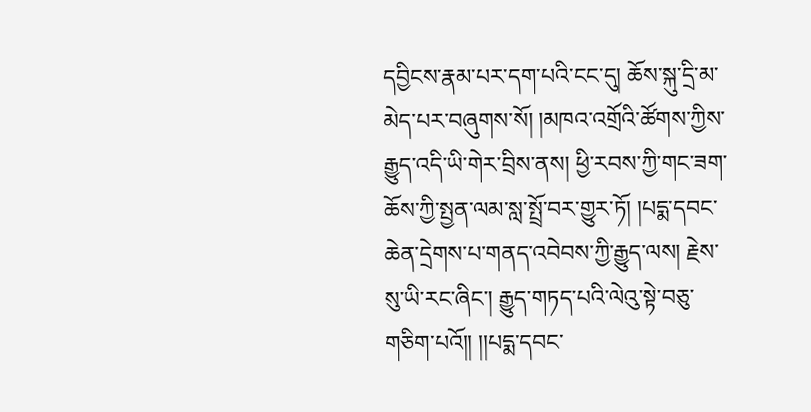དབྱིངས་རྣམ་པར་དག་པའི་ངང་དུ། ཆོས་སྐུ་དྲི་མ་མེད་པར་བཞུགས་སོ། །མཁའ་འགྲོའི་ཚོགས་ཀྱིས་རྒྱུད་འདི་ཡི་གེར་བྲིས་ནས། ཕྱི་རབས་ཀྱི་གང་ཟག་ཆོས་ཀྱི་སྤྱན་ལམ་སླ་སྤྲོ་བར་གྱུར་ཏོ། །པདྨ་དབང་ཆེན་དྲེགས་པ་གནད་འབེབས་ཀྱི་རྒྱུད་ལས། རྗེས་སུ་ཡི་རང་ཞིང་། རྒྱུད་གཏད་པའི་ལེའུ་སྟེ་བཅུ་གཅིག་པའོ།། །།པདྨ་དབང་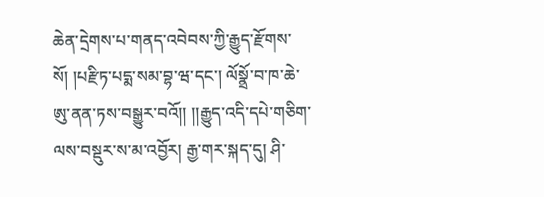ཆེན་དྲེགས་པ་གནད་འབེབས་ཀྱི་རྒྱུད་རྫོགས་སོ། །པརྫིཏ་པདྨ་སམ་བྷ་ཝ་དང་། ལོསྣྲོ་བ་ཁ་ཆེ་ཨུ་ནན་ཏས་བསྒྱུར་བའོ།། །།རྒྱུད་འདི་དཔེ་གཅིག་ལས་བསྡུར་ས་མ་འབྱོར། རྒྱ་གར་སྐད་དུ། ཤི་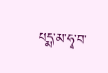པདྨ་མ་ཧྭ་བ་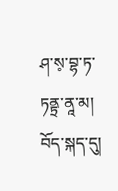ཤ་ས༷་བྷ་ཏ་ཏནྟྲ་ནཱ་མ། བོད་སྐད་དུ།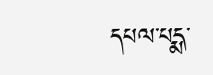དཔལ་པདྨ་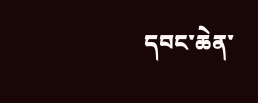དབང་ཆེན་